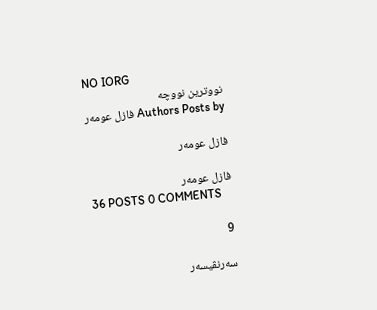NO IORG
نووترين نووچه
Authors Posts by فازل عومه‌ر

فازل عومه‌ر

فازل عومه‌ر
36 POSTS 0 COMMENTS

9

سه‌رنڤیسه‌ر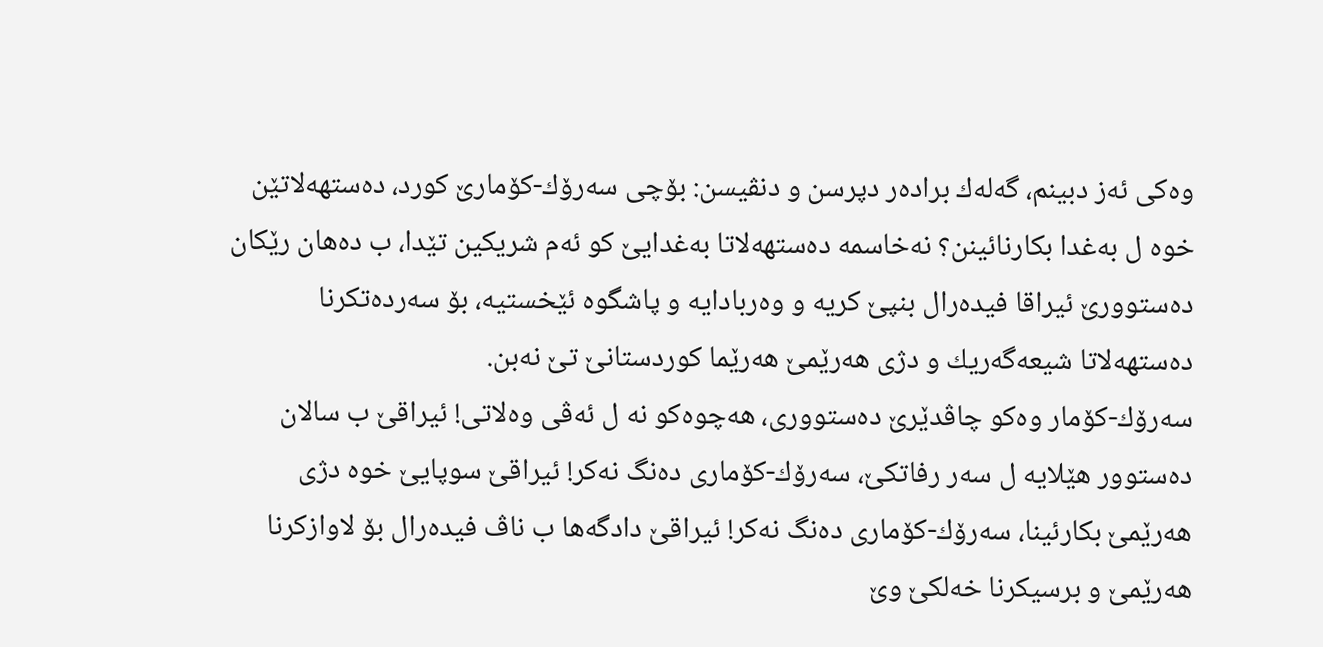وه‌كی ئه‌ز دبینم، گه‌له‌ك براده‌ر دپرسن و دنڤیسن: بۆچی سه‌رۆك-كۆمارێ كورد، ده‌ستهه‌لاتێن خوه‌ ل به‌غدا بكارنائینن؟ نه‌خاسمه‌ ده‌ستهه‌لاتا به‌غدایێ كو ئه‌م شریكین تێدا، ب ده‌هان رێكان ده‌ستوورێ ئیراقا فیده‌رال بنپێ كریه‌ و وه‌ربادایه‌ و پاشگوه ئێخستیه‌، بۆ سه‌رده‌تكرنا ده‌ستهه‌لاتا شیعه‌گه‌ریك و دژی هه‌رێمێ هه‌رێما كوردستانێ تێ نه‌بن.
سه‌رۆك-كۆمار وه‌كو چاڤدێرێ ده‌ستووری، هه‌چوه‌كو نه‌ ل ئه‌ڤی وه‌لاتی! ئیراقێ ب سالان ده‌ستوور هێلایه‌ ل سه‌ر رفاتكێ، سه‌رۆك-كۆماری ده‌نگ نه‌كر! ئیراقێ سوپایێ خوه‌ دژی هه‌رێمێ بكارئینا، سه‌رۆك-كۆماری ده‌نگ نه‌كر! ئیراقێ دادگه‌ها ب ناڤ فیده‌رال بۆ لاوازكرنا هه‌رێمێ و برسیكرنا خه‌لكێ وێ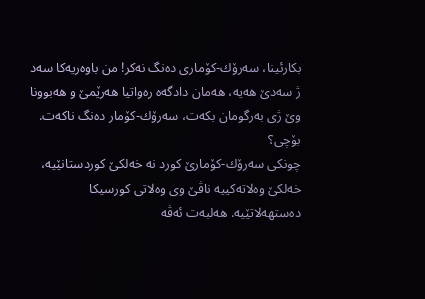بكارئینا، سه‌رۆك-كۆماری ده‌نگ نه‌كر! من باوه‌ریه‌كا سه‌د ژ سه‌دێ هه‌یه‌، هه‌مان دادگه‌ه ره‌واتیا هه‌رێمێ و هه‌بوونا وێ ژی به‌رگومان بكه‌ت، سه‌رۆك-كۆمار ده‌نگ ناكه‌ت.
بۆچی؟
چونكی سه‌رۆك-كۆمارێ كورد نه‌ خه‌لكێ كوردستانێیه‌، خه‌لكێ وه‌لاته‌كییه‌ ناڤێ وی وه‌لاتی كورسیكا ده‌ستهه‌لاتێیه‌. هه‌لبه‌ت ئه‌ڤه‌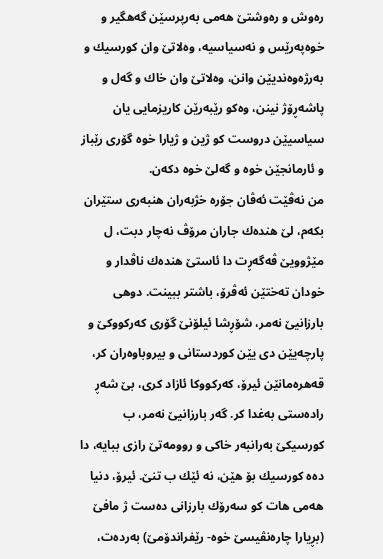ره‌وش و ره‌وشتێ هه‌می به‌رپرسێن گه‌هگیر و خوه‌په‌رێس و نه‌سیاسیه‌، وه‌لاتێ وان كورسیك و به‌رژه‌وه‌ندیێن وانن، وه‌لاتێ وان خاك و گه‌ل و پاشه‌ڕۆژ نینن، وه‌كو رێبه‌رێن كاریزمایی یان سیاسیێن دروست كو ژین و ژیارا خوه‌ گۆری رێباز و ئارمانجێن خوه‌ و گه‌لێ خوه‌ دكه‌ن.
من نه‌ڤێت ئه‌ڤان جۆره‌ خژبه‌ران هنبه‌ری ستێران بكه‌م، لێ هنده‌ك جاران مرۆڤ نه‌چار دبت، ل مێژوویێ ڤه‌گه‌ڕت دا ئاستێ هنده‌ك ناڤدار و خودان ته‌ختێن ئه‌ڤرۆ، باشتر ببینت. دوهی بارزانیێ نه‌مر، شۆڕشا ئیلۆنێ گۆری كه‌ركووكێ و پارچه‌یێن دی یێن كوردستانی و بیروباوه‌ران كر، قه‌هره‌مانێن ئیرۆ، كه‌ركووكا ئازاد كری، بێ شه‌ڕ راده‌ستی به‌غدا كر. گه‌ر بارزانیێ نه‌مر، ب كورسیكێ به‌رانبه‌ر خاكی و روومه‌تێ رازی ببایه‌، دا ده‌ه كورسیك بۆ هێن، نه‌ ئێك ب تنێ. ئیرۆ، دنیا هه‌می هات كو سه‌رۆك بارزانی ده‌ست ژ مافێ (بڕیارا چاره‌نڤیسێ خوه‌- رێفراندۆمێ) به‌رده‌ت،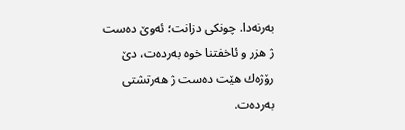به‌رنه‌دا. چونكی دزانت؛ ئه‌وێ ده‌ست ژ هزر و ئاخفتنا خوه‌ به‌رده‌ت، دێ رۆژه‌ك هێت ده‌ست ژ هه‌رتشتی به‌رده‌ت.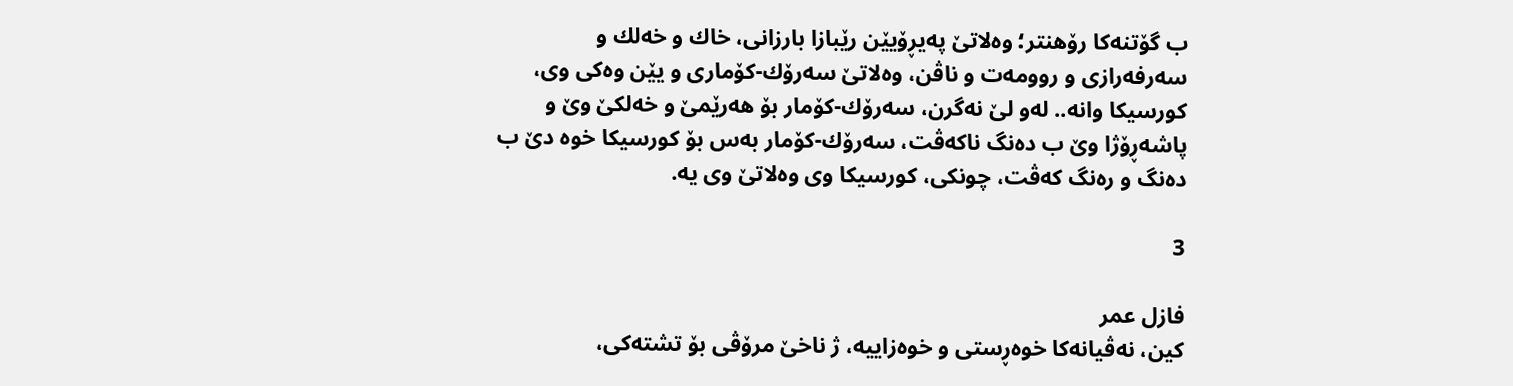ب گۆتنه‌كا رۆهنتر؛ وه‌لاتێ په‌یڕۆیێن رێبازا بارزانی، خاك و خه‌لك و سه‌رفه‌رازی و روومه‌ت و ناڤن، وه‌لاتێ سه‌رۆك-كۆماری و یێن وه‌كی وی، كورسیكا وانه‌.. له‌و لێ نه‌گرن، سه‌رۆك-كۆمار بۆ هه‌رێمێ و خه‌لكێ وێ و پاشه‌ڕۆژا وێ ب ده‌نگ ناكه‌ڤت، سه‌رۆك-كۆمار به‌س بۆ كورسیكا خوه‌ دێ ب ده‌نگ و ره‌نگ كه‌ڤت، چونكی، كورسیكا وی وه‌لاتێ وی یه‌.

3

فازل عمر
كین، نه‌ڤیانه‌كا خوه‌ڕستی و خوه‌زاییه‌، ژ ناخێ مرۆڤی بۆ تشته‌كی،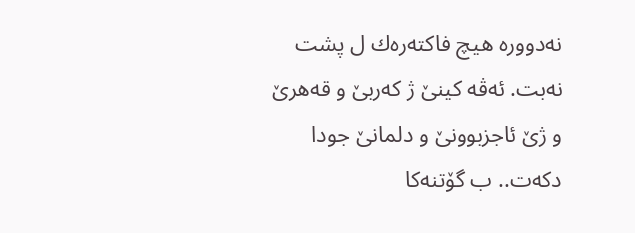نه‌دووره‌ هیچ فاكته‌ره‌ك ل پشت نه‌بت. ئه‌ڤه‌ كینێ ژ كه‌ربێ و قه‌هرێ و ژێ ئاجزبوونێ و دلمانێ جودا دكه‌ت.. ب گۆتنه‌كا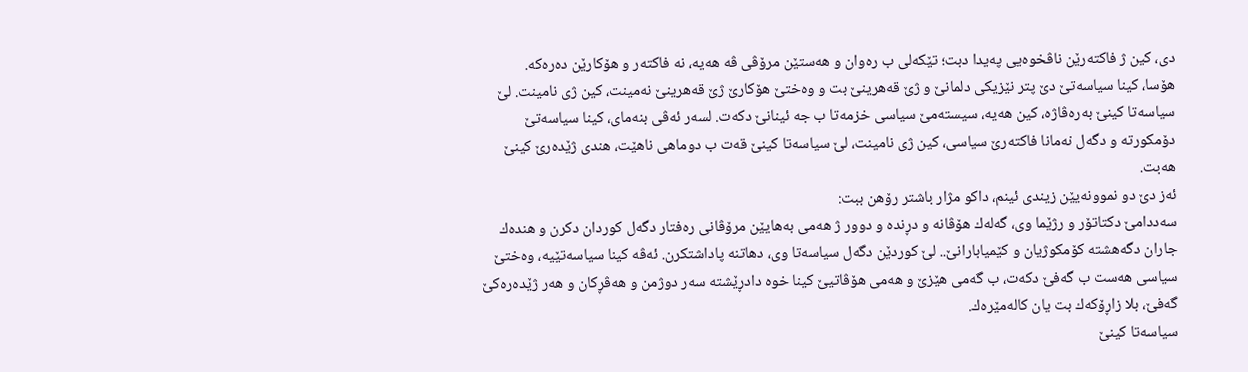دی، كین ژ فاكته‌رێن ناڤخوه‌یی په‌یدا دبت؛ تێكه‌لی ب ره‌وان و هه‌ستێن مرۆڤی ڤه‌ هه‌یه‌، نه‌ فاكته‌ر و هۆكارێن ده‌ره‌كه‌.
هۆسا، كینا سیاسه‌تێ دێ پتر نێزیكی دلمانێ و ژێ قه‌هرینێ بت و وه‌ختێ هۆكارێ ژێ قه‌هرینێ نه‌مینت، كین ژی نامینت. لێ سیاسه‌تا كینێ به‌ره‌ڤاژه‌، كین هه‌یه‌، سیسته‌مێ سیاسی خزمه‌تا ب جه ئینانێ دكه‌ت. لسه‌ر ئه‌ڤی بنه‌مای، كینا سیاسه‌تێ دۆمكورته‌ و دگه‌ل نه‌مانا فاكته‌رێ سیاسی، كین ژی نامینت، لێ سیاسه‌تا كینێ قه‌ت ب دوماهی ناهێت، هندی ژێده‌رێ كینێ هه‌بت.
ئه‌ز دێ دو نموونه‌یێن زیندی ئینم، داكو مژار باشتر رۆهن ببت:
سه‌ددامێ دكتاتۆر و رژێما وی، گه‌له‌ك هۆڤانه‌ و دڕنده‌ و دوور ژ هه‌می به‌هایێن مرۆڤانی ره‌فتار دگه‌ل كوردان دكرن و هنده‌ك جاران دگه‌هشته‌ كۆمكوژیان و كێمیابارانێ.. لێ كوردێن دگه‌ل سیاسه‌تا وی، دهاتنه‌ پاداشتكرن. ئه‌ڤه‌ كینا سیاسه‌تێیه‌، وه‌ختێ سیاسی هه‌ست ب گه‌فێ دكه‌ت، ب گه‌می هێزێ و هه‌می هۆڤاتیێ كینا خوه‌ دادڕێشته‌ سه‌ر دوژمن و هه‌ڤڕكان و هه‌ر ژێده‌ره‌كێ گه‌فێ، بلا زاڕۆكه‌ك بت یان كاله‌مێره‌ك.
سیاسه‌تا كینێ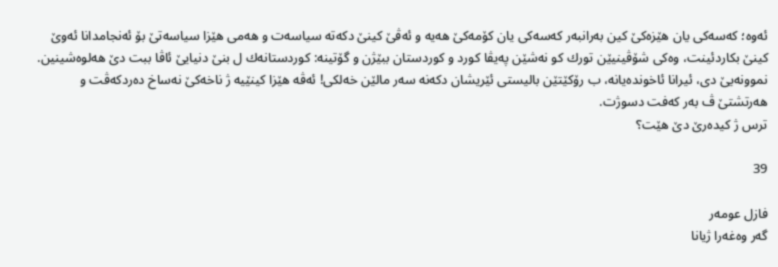ئه‌وه‌؛ كه‌سه‌كی یان هێزه‌كێ كین به‌رانبه‌ر كه‌سه‌كی یان كۆمه‌كێ هه‌یه‌ و ئه‌ڤێ كینێ دكه‌ته‌ سیاسه‌ت و هه‌می هێزا سیاسه‌تێ بۆ ئه‌نجامدانا ئه‌وێ كینێ بكاردئینت، وه‌كی شۆڤینیێن تورك كو نه‌شێن په‌یڤا كورد و كوردستان ببێژن و گۆتینه‌: كوردستانه‌ك ل بنێ دنیایێ ئاڤا ببت دێ هه‌لوه‌شینین. نموونه‌یێ دی، ئیرانا ئاخونده‌یانه‌، ب رۆكێتێن بالیستی ئێریشان دكه‌نه‌ سه‌ر مالێن خه‌لكی! ئه‌ڤه‌ هێزا كینێیه‌ ژ ناخه‌كێ نه‌ساخ ده‌ردكه‌ڤت و هه‌رتشتێ ڤ به‌ر كه‌فت دسوژت.
ترس ژ كیده‌رێ دێ هێت؟

39

فازل عومه‌ر
گه‌ر وه‌غه‌را ژیانا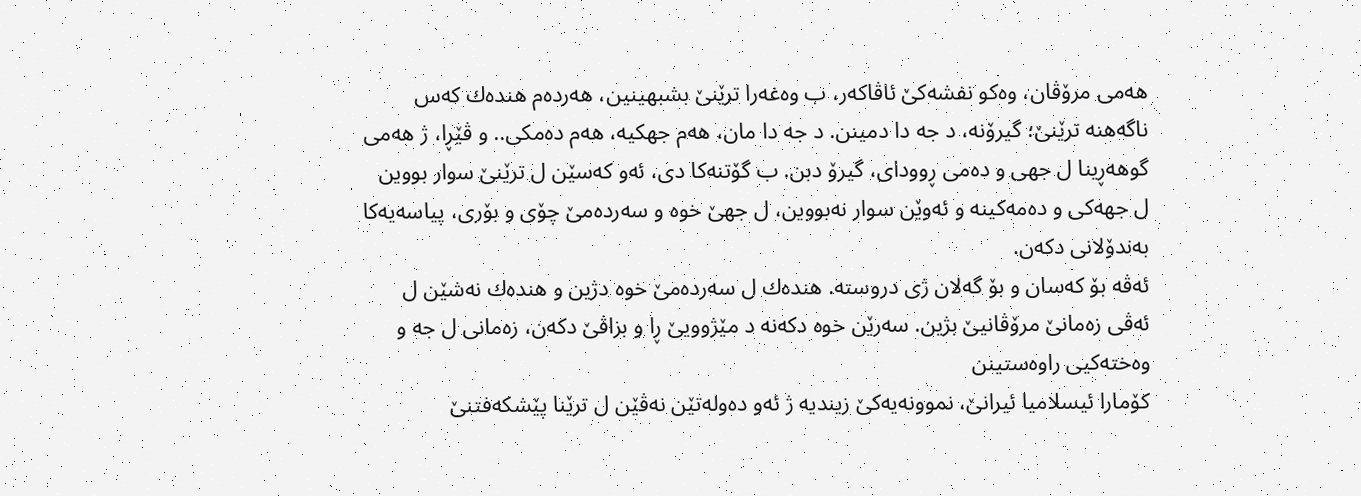هه‌می مرۆڤان، وه‌كو نفشه‌كێ ئاڤاكه‌ر، ب وه‌غه‌را ترێنێ بشبهینین، هه‌رده‌م هنده‌ك كه‌س ناگه‌هنه‌ ترێنێ؛ گیرۆنه‌، د جه دا دمینن. د جه دا مان، هه‌م جهكیه‌، هه‌م ده‌مكى.. و ڤێڕا، ژ هه‌مى گوهه‌ڕینا ل جهى و ده‌مى ڕووداى، گیرۆ دبن. ب گۆتنه‌كا دى، ئه‌و كه‌سێن ل ترێنێ سوار بووین ل جهه‌كى و ده‌مه‌كینه‌ و ئه‌وێن سوار نه‌بووین، ل جهێ خوه‌ و سه‌رده‌مێ چۆی و بۆرى، پیاسه‌یه‌كا به‌ندۆلانى دكه‌ن.
ئه‌ڤه‌ بۆ كه‌سان و بۆ گه‌لان ژى دروسته‌. هنده‌ك ل سه‌رده‌مێ خوه‌ دژین و هنده‌ك نه‌شێن ل ئه‌ڤى زه‌مانێ مرۆڤانیێ بژین. سه‌رێن خوه‌ دكه‌نه‌ د مێژوویێ ڕا و بزاڤێ دكه‌ن، زه‌مانى ل جه و وه‌خته‌كیى راوه‌ستینن
كۆمارا ئیسلامیا ئیرانێ، نموونه‌یه‌كێ زیندیه‌ ژ ئه‌و ده‌وله‌تێن نه‌ڤێن ل ترێنا پێشكه‌فتنێ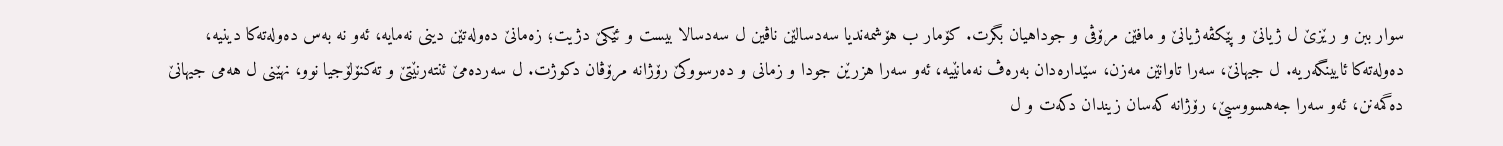سوار ببن و رێزێ ل ژیانێ و پێكڤه‌ژیانێ و مافێن مرۆڤى و جوداهیان بگرت. كۆمار ب هۆشمه‌ندیا سه‌دسالێن ناڤین ل سه‌دسالا بیست و ئێكێ دژیت؛ زه‌مانێ ده‌وله‌تێن دینى نه‌مایه‌، ئه‌و نه‌ به‌س ده‌وله‌ته‌كا دینیه‌، ده‌وله‌ته‌كا ئایینگه‌ریه‌. ل جیهانێ، سه‌را تاوانێن مه‌زن، سێداره‌دان به‌ره‌ڤ نه‌مانێیه‌، ئه‌و سه‌را هزرێن جودا و زمانى و ده‌رسووكێ رۆژانه‌ مرۆڤان دكوژت. ل سه‌رده‌مێ ئنته‌رنێتێ و ته‌كنۆلۆجیا نوو، نهێنى ل هه‌مى جیهانێ ده‌گمه‌نن، ئه‌و سه‌را جه‌هسووسیێ، رۆژانه‌ كه‌سان زیندان دكه‌ت و ل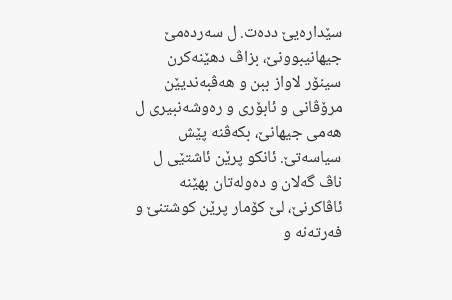سێداره‌یێ دده‌ت. ل سه‌رده‌مێ جیهانیبوونێ، بزاڤ دهێنه‌كرن سینۆر لاواز ببن و هه‌ڤبه‌ندیێن مرۆڤانى و ئابۆرى و ره‌وشه‌نبیرى ل هه‌مى جیهانێ، بكه‌ڤنه‌ پێش سیاسه‌تێ. ئانكو پرێن ئاشتێى ل ناڤ گه‌لان و ده‌وله‌تان بهێنه‌ ئاڤاكرنێ، لێ كۆمار پرێن كوشتنێ و فه‌رته‌نه‌ و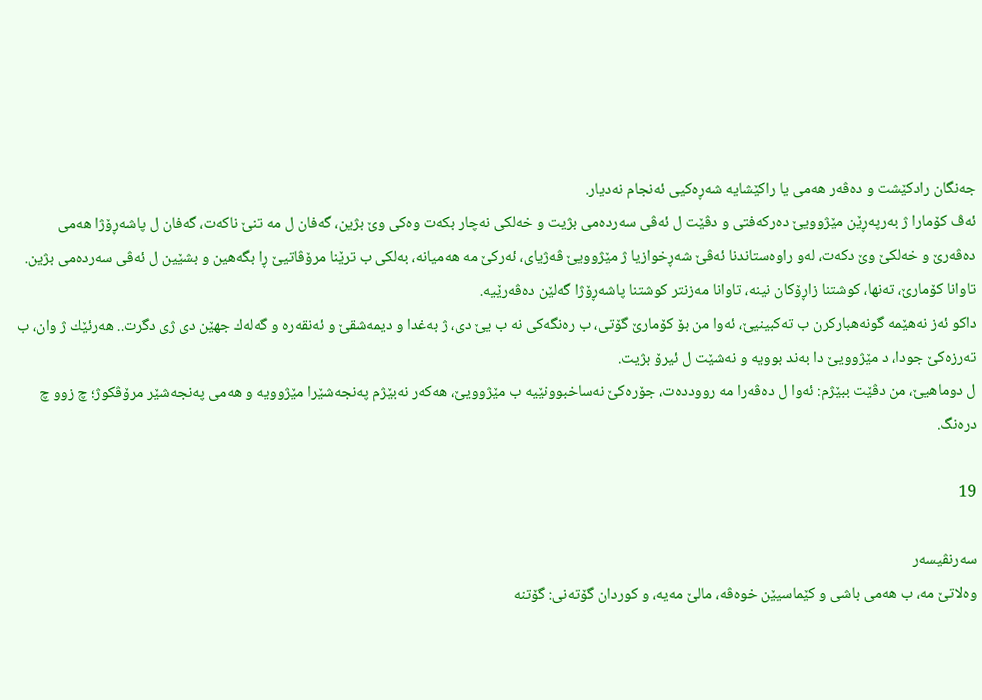جه‌نگان رادكێشت و ده‌ڤه‌ر هه‌مى یا راكێشایه‌ شه‌ڕه‌كیى ئه‌نجام نه‌دیار.
ئه‌ڤ كۆمارا ژ به‌رپه‌ڕێن مێژوویێ ده‌ركه‌فتى و دڤێت ل ئه‌ڤى سه‌رده‌مى بژیت و خه‌لكى نه‌چار بكه‌ت وه‌كى وێ بژین، گه‌فان ل مه‌ تنێ ناكه‌ت، گه‌فان ل پاشه‌ڕۆژا هه‌مى ده‌ڤه‌رێ و خه‌لكێ وێ دكه‌ت، له‌و راوه‌ستاندنا ئه‌ڤێ شه‌ڕخوازیا ژ مێژوویێ ڤه‌ژیاى، ئه‌ركێ مه‌ هه‌میانه‌، به‌لكی ب ترێنا مرۆڤاتیێ ڕا بگه‌هین و بشێین ل ئه‌ڤى سه‌رده‌مى بژین.
تاوانا كۆمارێ، ته‌نها، كوشتنا زاڕۆكان نینه‌، تاوانا مه‌زنتر كوشتنا پاشه‌ڕۆژا گه‌لێن ده‌ڤه‌رێیه‌.
داكو ئه‌ز نه‌هێمه‌ گونه‌هباركرن ب ته‌كبینیێ، ئه‌وا من بۆ كۆمارێ گۆتى، ب ره‌نگه‌كى نه‌ ب یێ دى، ژ به‌غدا و دیمه‌شقێ و ئه‌نقه‌ره‌ و گه‌له‌ك جهێن دى ژى دگرت.. هه‌رئێك ژ وان، ب ته‌رزه‌كێ جودا، د مێژوویێ دا به‌ند بوویه‌ و نه‌شێت ل ئیرۆ بژیت.
ل دوماهیێ، من دڤێت ببێژم: ئه‌وا ل ده‌ڤه‌را مه‌ روودده‌ت، جۆره‌كێ نه‌ساخبوونێیه‌ ب مێژوویێ، هه‌كه‌ر نه‌بێژم په‌نجه‌شێرا مێژوویه‌ و هه‌می په‌نجه‌شێر مرۆڤكوژ؛ چ زوو چ دره‌نگ.

19

سه‌رنڤیسه‌ر
وه‌لاتێ مه‌، ب هه‌می باشی و كێماسیێن خوه‌ڤه‌، مالێ مه‌یه‌، و كوردان گۆته‌نی: گۆتنه‌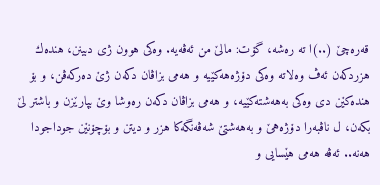قه‌ره‌چێ (..)ا ته‌ ره‌شه‌، گۆت: مالێ من ئه‌ڤه‌یه‌. وه‌كی هوون ژی دبینن، هنده‌ك هزردكه‌ن ئه‌ڤ وه‌لاته‌ وه‌كی دۆژه‌هه‌كێیه‌ و هه‌می بزاڤان دكه‌ن ژێ ده‌ركه‌ڤن، و بۆ هنده‌كێن دی وه‌كی به‌هه‌شته‌كێیه‌، و هه‌می بزاڤان دكه‌ن ره‌وشا وێ بپارێزن و باشتر لێ بكه‌ن، ل ناڤبه‌را دۆژه‌هێ و به‌هه‌شتێ شه‌ڤه‌نگه‌كا هزر و دیتن و بۆچۆنێن جوداجودا هه‌نه‌.. ئه‌ڤه‌ هه‌می هێسایی و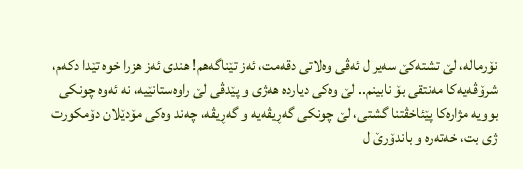نۆرماله‌، لێ تشته‌كێ سه‌یر ل ئه‌ڤی وه‌لاتی دقه‌مت، ئه‌ز تێناگه‌هم! هندی ئه‌ز هزرا خوه‌ تێدا دكه‌م، شرۆڤه‌یه‌كا مه‌نتقی بۆ نابینم.. لێ وه‌كی دیارده‌ هه‌ژی و پێدڤی لێ راوه‌ستانێیه‌، نه‌ ئه‌وه‌ چونكی بوویه‌ مژاره‌كا پێئاخڤتنا گشتی، لێ چونكی گه‌ڕیڤه‌یه‌ و گه‌ڕیڤه‌، چه‌ند وه‌كی مۆدێلان دۆمكورت ژی بت، خه‌ته‌ره‌ و باندۆرێ ل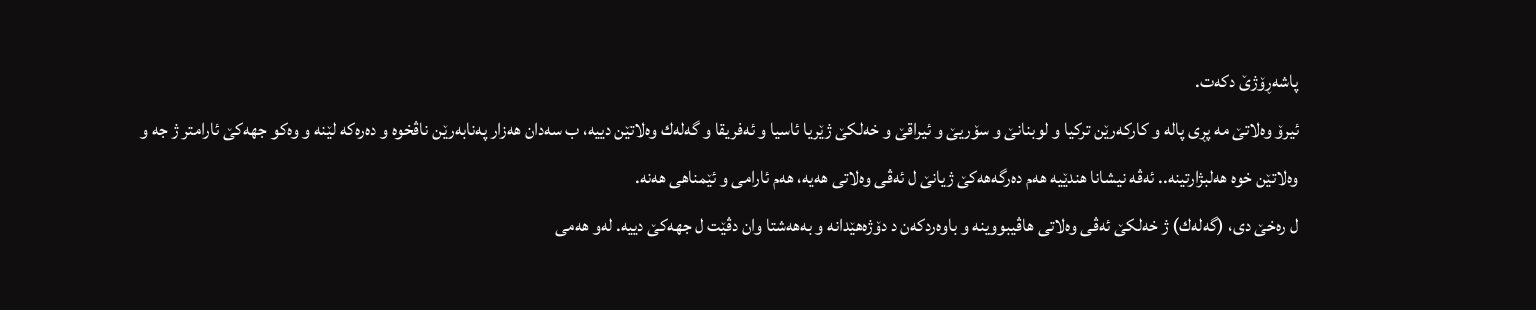پاشه‌ڕۆژێ دكه‌ت.
ئیرۆ وه‌لاتێ مه‌ پڕی پاله‌ و كاركه‌رێن تركیا و لوبنانێ و سۆریێ و ئیراقێ و خه‌لكێ ژێریا ئاسیا و ئه‌فریقا و گه‌له‌ك وه‌لاتێن دییه‌، ب سه‌دان هه‌زار په‌نابه‌رێن ناڤخوه‌ و ده‌ره‌كه‌ لێنه‌ و وه‌كو جهه‌كێ ئارامتر ژ جه و وه‌لاتێن خوه‌ هه‌لبژارتینه‌.. ئه‌ڤه‌ نیشانا هندێیه‌ هه‌م ده‌رگه‌هه‌كێ ژیانێ ل ئه‌ڤی وه‌لاتی هه‌یه‌، هه‌م ئارامی و ئێمناهی هه‌نه‌.
ل ره‌خێ دی، (گه‌له‌ك) ژ خه‌لكێ ئه‌ڤی وه‌لاتی هاڤیبووینه‌ و باوه‌ردكه‌ن د دۆژه‌هێدانه‌ و به‌هه‌شتا وان دڤێت ل جهه‌كێ دییه‌. له‌و هه‌می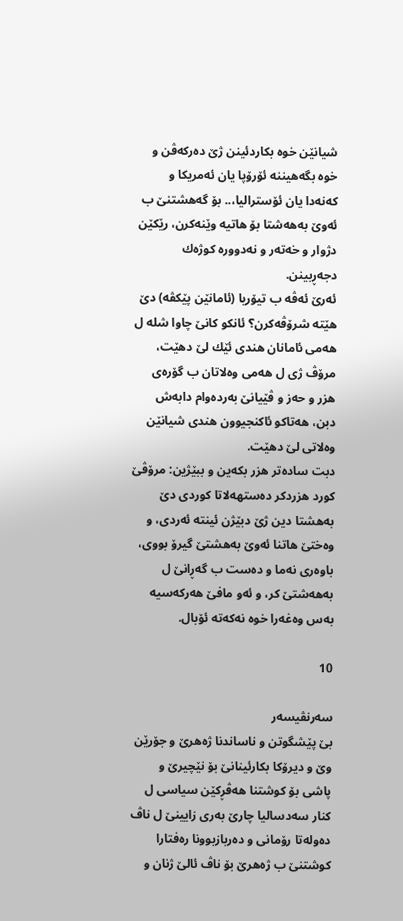شیانێن خوه‌ بكاردئینن ژێ ده‌ركه‌ڤن و خوه‌ بگه‌هیننه‌ ئۆرۆپا یان ئه‌مریكا و كه‌نه‌دا یان ئۆسترالیا،.. بۆ گه‌هشتنێ ب ئه‌وێ به‌هه‌شتا بۆ هاتیه‌ وێنه‌كرن، رێكێن دژوار و خه‌ته‌ر و نه‌دووره‌ كوژه‌ك دجه‌ڕبینن.
ئه‌رێ ئه‌ڤه‌ ب تیۆریا (ئامانێن پێكڤه‌) دێ هێته‌ شرۆڤه‌كرن؟ ئانكو كانێ چاوا شله‌ ل هه‌می ئامانان هندی ئێك لێ دهێت، مرۆڤ ژی ل هه‌می وه‌لاتان ب گۆره‌ی هزر و حه‌ز و ڤێیانێ به‌رده‌وام دابه‌ش دبن، هه‌تاكو ئاكنجیوون هندی شیانێن وه‌لاتی لێ دهێت.
دبت ساده‌تر هزر بكه‌ین و ببێژین: مرۆڤێ كورد هزردكر ده‌ستهه‌لاتا كوردی دێ به‌هشتا دین ژێ دبێژن ئینته‌ ئه‌ردی، و وه‌ختێ هاتنا ئه‌وێ به‌هشتێ گیرۆ بووی، باوه‌ری نه‌ما و ده‌ست ب گه‌ڕانێ ل به‌هه‌شتێ كر، و ئه‌و مافێ هه‌ركه‌سیه‌ به‌س وه‌غه‌را خوه‌ نه‌كه‌ته‌ ئۆبال.

10

سه‌رنڤیسه‌ر
بێ پێشگوتن و ناساندنا ژه‌هرێ و جۆرێن وێ و دیرۆكا بكارئینانێ بۆ نێچیرێ و پاشی بۆ كوشتنا هه‌ڤڕكێن سیاسی ل كنار سه‌دسالیا چارێ به‌ری زایینێ ل ناڤ ده‌وله‌تا رۆمانی و ده‌ربازبوونا ره‌فتارا كوشتنێ ب ژه‌هرێ بۆ ناڤ ئالێ ژنان و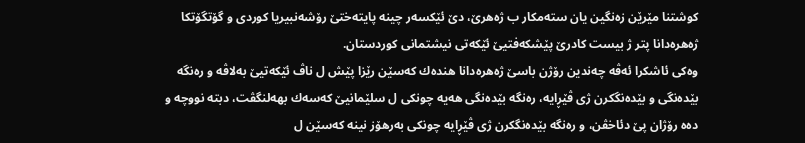كوشتنا مێرێن زه‌نگین یان سته‌مكار ب ژه‌هرێ، دێ ئێكسه‌ر چینه‌ پایته‌ختێ رۆشه‌نبیریا كوردی و گۆتگۆتكا ژه‌هره‌دانا پتر ژ بیست كادرێ پێشكه‌فتیێ ئێكه‌تی نیشتمانی كوردستان.
وه‌كی ئاشكرا ئه‌ڤه‌ چه‌ندین رۆژن باسێ ژه‌هره‌دانا هنده‌ك كه‌سێن رێزا پێش ل ناڤ ئێكه‌تیێ به‌لاڤه‌ و ره‌نگه‌ بێده‌نگی و بێده‌نگكرن ژی ڤێڕایه‌، ره‌نگه‌ بێده‌نگی هه‌یه‌ چونكی ل سلێمانیێ كه‌سه‌ك بهه‌لنگڤت، دبته‌ نووچه‌ و ده‌ه رۆژان پێ دئاخڤن، و ره‌نگه‌ بێده‌نگكرن ژی ڤێڕایه‌ چونكی به‌رهۆز نینه‌ كه‌سێن ل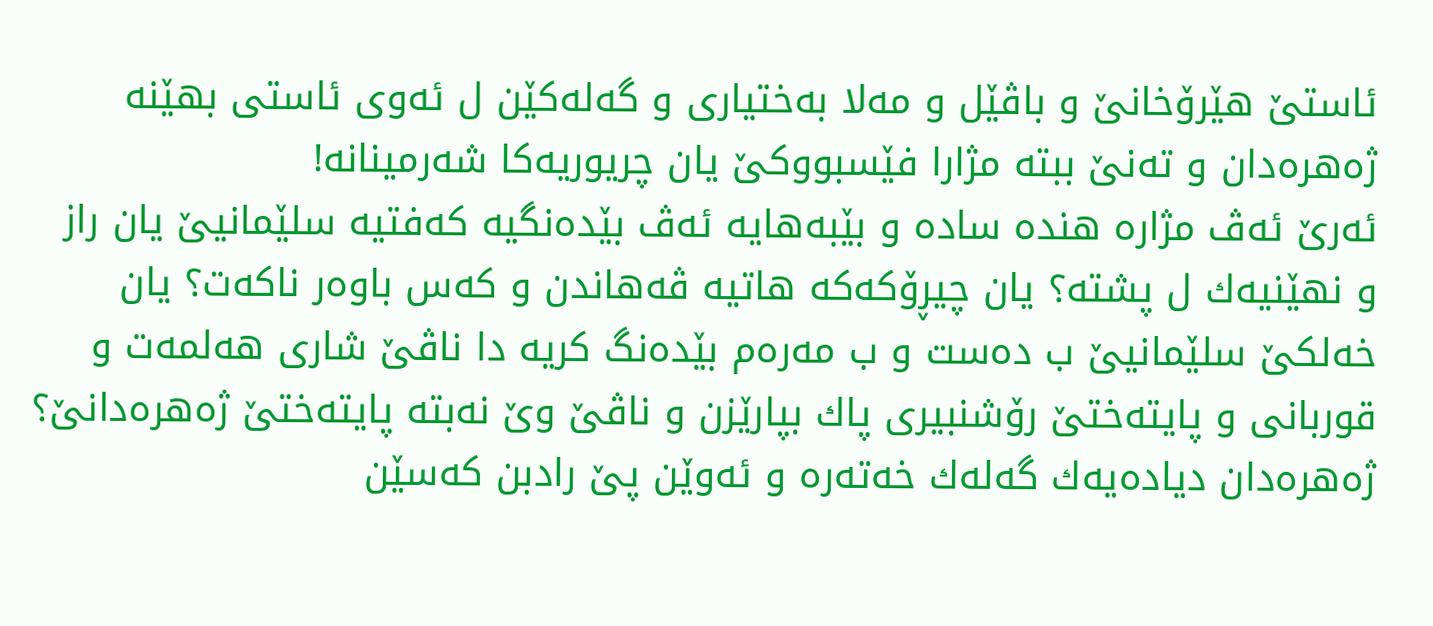ئاستێ هێرۆخانێ و باڤێل و مه‌لا به‌ختیاری و گه‌له‌كێن ل ئه‌وی ئاستی بهێنه‌ ژه‌هره‌دان و ته‌نێ ببته‌ مژارا فێسبووكێ یان چریوریه‌كا شه‌رمینانه‌!
ئه‌رێ ئه‌ڤ مژاره‌ هنده‌ ساده‌ و بێبه‌هایه‌ ئه‌ڤ بێده‌نگیه‌ كه‌فتیه‌ سلێمانیێ یان راز و نهێنیه‌ك ل پشته‌؟ یان چیڕۆكه‌كه‌ هاتیه‌ ڤه‌هاندن و كه‌س باوه‌ر ناكه‌ت؟ یان خه‌لكێ سلێمانیێ ب ده‌ست و ب مه‌ره‌م بێده‌نگ كریه‌ دا ناڤێ شاری هه‌لمه‌ت و قوربانی و پایته‌ختێ رۆشنبیری پاك بپارێزن و ناڤێ وێ نه‌بته‌ پایته‌ختێ ژه‌هره‌دانێ؟
ژه‌هره‌دان دیاده‌یه‌ك گه‌له‌ك خه‌ته‌ره‌ و ئه‌وێن پێ رادبن كه‌سێن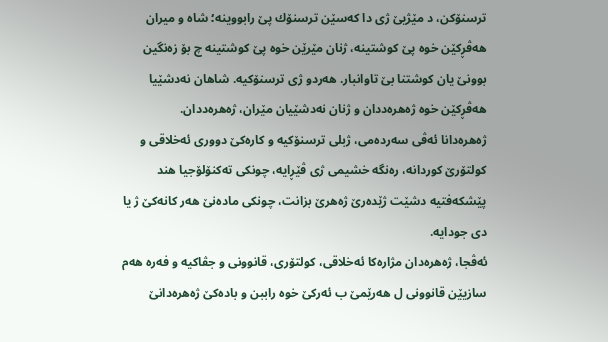ترسنۆكن، د مێژیێ ژی دا كه‌سێن ترسنۆك پێ رابووینه‌؛ شاه و میران هه‌ڤڕكێن خوه‌ پێ كوشتینه‌، ژنان مێرێن خوه‌ پێ كوشتینه‌ چ بۆ زه‌نگین بوونێ یان كوشتنا بێ تاوانبار. هه‌ردو ژی ترسنۆكیه‌. شاهان نه‌دشێیا هه‌ڤڕكێن خوه‌ ژه‌هره‌ددان و ژنان نه‌دشێیان مێران، ژه‌هره‌ددان.
ژه‌هره‌دانا ئه‌ڤی سه‌رده‌می، ژبلی ترسنۆكیه‌ و كاره‌كێ دووری ئه‌خلاقی و كولتۆرێ كوردانه‌، ره‌نگه‌ خشیمی ژی ڤێڕایه‌، چونكی ته‌كنۆلۆجیا هند پێشكه‌فتیه‌ دشێت ژێده‌رێ ژه‌هرێ بزانت، چونكی ماده‌نێ هه‌ر كانه‌كێ ژ یا دی جودایه‌.
ئه‌ڤجا، ژه‌هره‌دان مژاره‌كا ئه‌خلاقی، كولتۆری، قانوونی و جڤاكیه‌ و فه‌ره‌ هه‌م سازیێن قانوونی ل هه‌رێمێ ب ئه‌ركێ خوه‌ راببن و باده‌كێ ژه‌هره‌دانێ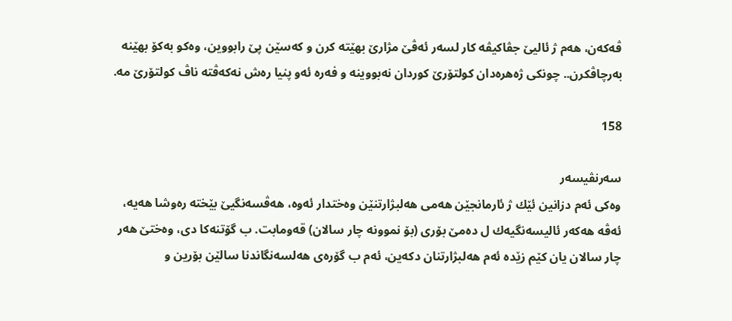ڤه‌كه‌ن، هه‌م ژ ئالیێ جڤاكیڤه‌ كار لسه‌ر ئه‌ڤێ مژارێ بهێته‌ كرن و كه‌سێن پێ رابووین، وه‌كو به‌كۆ بهێنه‌ به‌رچاڤكرن.. چونكی ژه‌هره‌دان كولتۆرێ كوردان نه‌بووینه‌ و فه‌ره‌ ئه‌و پنیا ره‌ش نه‌كه‌ڤته‌ ناڤ كولتۆرێ مه‌.

158

سه‌رنڤیسه‌ر
وه‌كی ئه‌م دزانین ئێك ژ ئارمانجێن هه‌می هه‌لبژارتنێن وه‌ختدار ئه‌وه‌، هه‌ڤسه‌نگیێ بێخته‌ ره‌وشا هه‌یه‌، ئه‌ڤه‌ هه‌كه‌ر ئالیسه‌نگیه‌ك ل ده‌مێ بۆری (بۆ نموونه‌ چار سالان) قه‌ومابت. ب گۆتنه‌كا دی، وه‌ختێ هه‌ر چار سالان یان كێم زێده‌ ئه‌م هه‌لبژارتنان دكه‌ین، ئه‌م ب گۆره‌ی هه‌لسه‌نگاندنا سالێن بۆرین و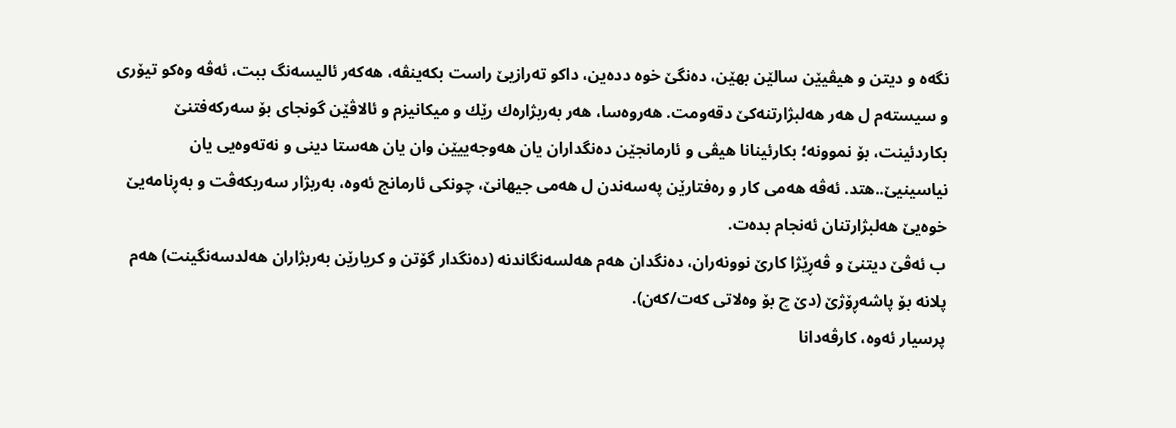نگه‌ه و دیتن و هیڤیێن سالێن بهێن، ده‌نگێ خوه‌ دده‌ین، داكو ته‌رازیێ راست بكه‌ینڤه‌، هه‌كه‌ر ئالیسه‌نگ ببت، ئه‌ڤه‌ وه‌كو تیۆری و سیسته‌م ل هه‌ر هه‌لبژارتنه‌كێ دقه‌ومت. هه‌روه‌سا، هه‌ر به‌ربژاره‌ك رێك و میكانیزم و ئالاڤێن گونجای بۆ سه‌ركه‌فتنێ بكاردئینت، بۆ نموونه‌؛ بكارئینانا هیڤی و ئارمانجێن ده‌نگداران یان هه‌وجه‌ییێن وان یان هه‌ستا دینی و نه‌ته‌وه‌یی یان نیاسینیێ..هتد. ئه‌ڤه‌ هه‌می كار و ره‌فتارێن په‌سه‌ندن ل هه‌می جیهانێ، چونكی ئارمانج ئه‌وه‌، به‌ربژار سه‌ربكه‌ڤت و به‌ڕنامه‌یێ خوه‌یێ هه‌لبژارتنان ئه‌نجام بده‌ت.
ب ئه‌ڤێ دیتنێ و ڤه‌ڕێژا كارێ نوونه‌ران، ده‌نگدان هه‌م هه‌لسه‌نگاندنه‌ (ده‌نگدار گۆتن و كریارێن به‌ربژاران هه‌لدسه‌نگینت) هه‌م پلانه‌ بۆ پاشه‌ڕۆژێ (دێ چ بۆ وه‌لاتی كه‌ت/كه‌ن).
پرسیار ئه‌وه‌، كارڤه‌دانا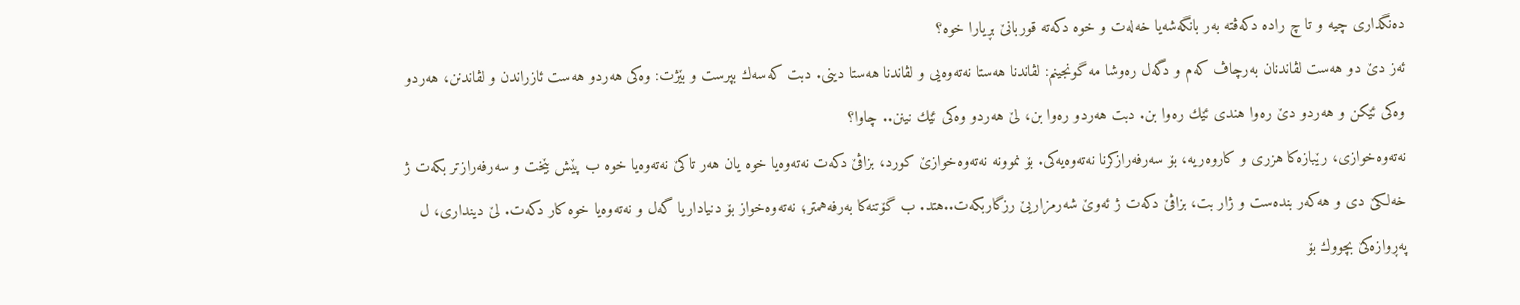ده‌نگداری چیه‌ و تا چ راده‌ دكه‌ڤته‌ به‌ر بانگه‌شه‌یا خه‌له‌ت و خوه‌ دكه‌ته‌ قوربانێ بڕیارا خوه‌؟
ئه‌ز دێ دو هه‌ست لڤاندنان به‌رچاڤ كه‌م و دگه‌ل ره‌وشا مه‌ گونجینم: لڤاندنا هه‌ستا نه‌ته‌وه‌یی و لڤاندنا هه‌ستا دینی. دبت كه‌سه‌ك بپرست و بێژت: وه‌كی هه‌ردو هه‌ست ئازراندن و لڤاندنن، هه‌ردو وه‌كی ئێكن و هه‌ردو دێ ره‌وا هندی ئێك ره‌وا بن. دبت هه‌ردو ره‌وا بن، لێ هه‌ردو وه‌كی ئێك نینن.. چاوا؟
نه‌ته‌وه‌خوازی، رێبازه‌كا هزری و كاروه‌ریه‌، بۆ سه‌رفه‌رازكرنا نه‌ته‌وه‌یه‌كی. بۆ نموونه‌ نه‌ته‌وه‌خوازێ كورد، بزاڤێ دكه‌ت نه‌ته‌وه‌یا خوه‌ یان هه‌ر تاكێ نه‌ته‌وه‌یا خوه‌ ب پێش بێخت و سه‌رفه‌رازتر بكه‌ت ژ خه‌لكێ دی و هه‌كه‌ر بنده‌ست و ژار بت، بزاڤێ دكه‌ت ژ ئه‌وێ شه‌رمزاریێ رزگاربكه‌ت..هتد. ب گۆتنه‌كا به‌رفه‌همتر؛ نه‌ته‌وه‌خواز بۆ دنیاداریا گه‌ل و نه‌ته‌وه‌یا خوه‌ كار دكه‌ت. لێ دینداری، ل په‌ڕوازه‌كێ بچووك بۆ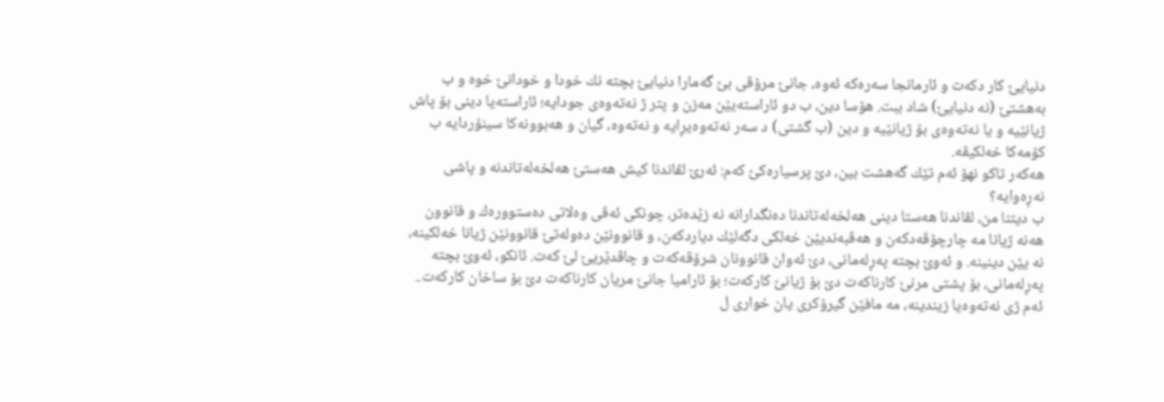دنیایێ كار دكه‌ت و ئارمانجا سه‌ره‌كه‌ ئه‌وه‌، جانێ مرۆڤی بێ گه‌مارا دنیایێ بچته‌ نك خودا و خودانێ خوه‌ و ب به‌هشتێ (نه‌ دنیایێ) شاد ببت. هۆسا دین، ب دو ئاراسته‌یێن مه‌زن و پتر ژ نه‌ته‌وه‌ی جودایه‌؛ ئاراسته‌یا دینی بۆ پاش ژیانێیه‌ و یا نه‌ته‌وه‌ی بۆ ژیانێیه‌ و دین (ب گشتی) د سه‌ر نه‌ته‌وه‌یڕایه‌ و نه‌ته‌وه‌، گیان و هه‌بوونه‌كا سینۆردایه‌ ب كۆمه‌كا خه‌لكیڤه‌.
هه‌كه‌ر تاكو نهۆ ئه‌م تێك گه‌هشت بین، دێ پرسیاره‌كێ كه‌م: ئه‌رێ لڤاندنا كیش هه‌ستێ هه‌لخه‌له‌تاندنه‌ و پاشی نه‌ڕه‌وایه‌؟
ب دیتنا من، لڤاندنا هه‌ستا دینی هه‌لخه‌له‌تاندنا ده‌نگدارانه‌ نه‌ زێده‌تر، چونكی ئه‌ڤی وه‌لاتی ده‌ستووره‌ك و قانوون هه‌نه‌ ژیانا مه‌ چارچۆڤه‌دكه‌ن و هه‌ڤبه‌ندیێن خه‌لكی دگه‌لێك دیاردكه‌ن، و قانوونێن ده‌وله‌تێ قانوونێن ژیانا خه‌لكینه‌، نه‌ یێن دینینه‌. و ئه‌وێ بچته‌ په‌ڕله‌مانی، دێ ئه‌وان قانوونان شرۆڤه‌كه‌ت و چاڤدێریێ لێ كه‌ت. ئانكو، ئه‌وێ بچته‌ په‌ڕله‌مانی، بۆ پشتی مرنێ كارناكه‌ت دێ بۆ ژیانێ كاركه‌ت؛ بۆ ئارامیا جانێ مریان كارناكه‌ت دێ بۆ ساخان كاركه‌ت.. ئه‌م ژی نه‌ته‌وه‌یا زیندینه‌، مه‌ مافێن گیرۆكری یان خواری ل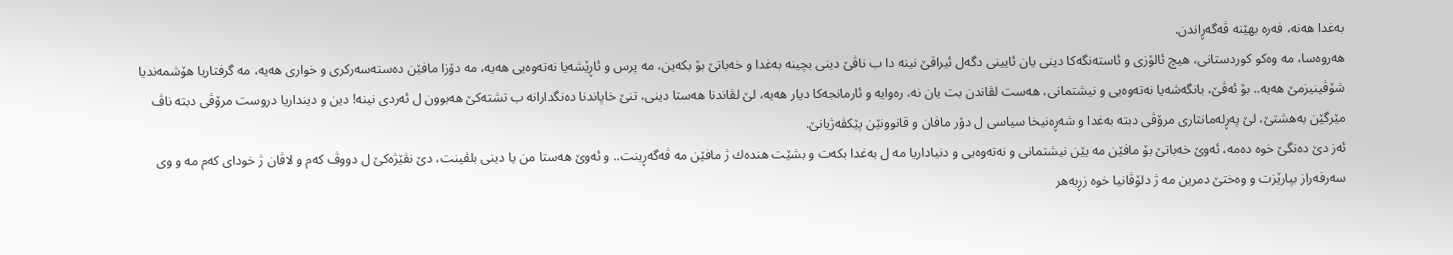به‌غدا هه‌نه‌، فه‌ره‌ بهێنه‌ ڤه‌گه‌ڕاندن.
هه‌روه‌سا، مه‌ وه‌كو كوردستانی، هیچ ئالۆزی و ئاسته‌نگه‌كا دینی یان ئایینی دگه‌ل ئیراقێ نینه‌ دا ب ناڤێ دینی بچینه‌ به‌غدا و خه‌باتێ بۆ بكه‌ین، مه‌ پرس و ئاڕێشه‌یا نه‌ته‌وه‌یی هه‌یه‌، مه‌ دۆزا مافێن ده‌سته‌سه‌ركری و خواری هه‌یه‌، مه‌ گرفتاریا هۆشمه‌ندیا شۆڤینیزمێ هه‌یه‌.. بۆ ئه‌ڤێ، بانگه‌شه‌یا نه‌ته‌وه‌یی و نیشتمانی، هه‌ست لڤاندن بت یان نه‌، ره‌وایه‌ و ئارمانجه‌كا دیار هه‌یه‌، لێ لڤاندنا هه‌ستا دینی، تنێ خاپاندنا ده‌نگدارانه‌ ب تشته‌كێ هه‌بوون ل ئه‌ردی نینه‌! دین و دینداریا دروست مرۆڤی دبته‌ ناڤ مێرگێن به‌هشتێ، لێ په‌ڕله‌مانتاری مرۆڤی دبته‌ به‌غدا و شه‌ڕه‌نیخا سیاسی ل دۆر مافان و قانوونێن پێكڤه‌ژیانێ.
ئه‌ز دێ ده‌نگێ خوه‌ ده‌مه‌، ئه‌وێ خه‌باتێ بۆ مافێن مه‌ یێن نیشتمانی و نه‌ته‌وه‌یی و دنیاداریا مه‌ ل به‌غدا بكه‌ت و بشێت هنده‌ك ژ مافێن مه‌ ڤه‌گه‌ڕینت.. و ئه‌وێ هه‌ستا من یا دینی بلڤینت، دێ نڤێژه‌كێ ل دووڤ كه‌م و لاڤان ژ خودای كه‌م مه‌ و وی سه‌رفه‌راز بپارێزت و وه‌ختێ دمرین مه‌ ژ دلۆڤانیا خوه‌ زڕبه‌هر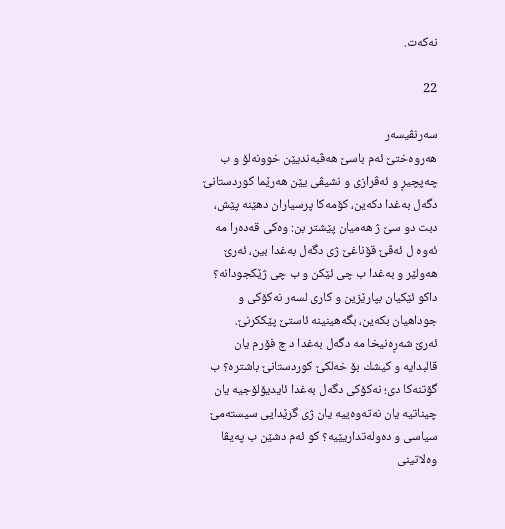نه‌كه‌ت.

22

سه‌رنڤیسه‌ر
هه‌روه‌ختێ ئه‌م باسێ هه‌ڤبه‌ندیێن خوونه‌لۆ و ب چه‌پچیڕ و ئه‌ڤرازی و نشیڤی یێن هه‌رێما كوردستانێ دگه‌ل به‌غدا دكه‌ین، كۆمه‌كا پرسیاران دهێنه‌ پێش، دبت دو سێ ژ هه‌میان پێشتر بن: وه‌كی قه‌ده‌را مه‌ ئه‌وه‌ ل ئه‌ڤێ قۆناغێ ژی دگه‌ل به‌غدا بین، ئه‌رێ هه‌ولێر و به‌غدا ب چی ئێكن و ب چی ژێكجودانه‌؟ داكو ئێكیان بپارێزین و كاری لسه‌ر نه‌كۆكی و جوداهیان بكه‌ین، بگه‌هینینه‌ ئاستێ پێككرنێ.
ئه‌رێ شه‌ڕه‌نیخا مه‌ دگه‌ل به‌غدا د چ فۆرم یان قالبدایه‌ و كیشك بۆ خه‌لكێ كوردستانێ باشتره‌؟ ب گۆتنه‌كا دی؛ نه‌كۆكی دگه‌ل به‌غدا ئایدیۆلۆجیه‌ یان چیناتیه‌ یان نه‌ته‌وه‌ییه‌ یان ژی گرێدایی سیسته‌مێ سیاسی و ده‌وله‌تداریێیه‌؟ كو ئه‌م دشێن ب په‌یڤا وه‌لاتینی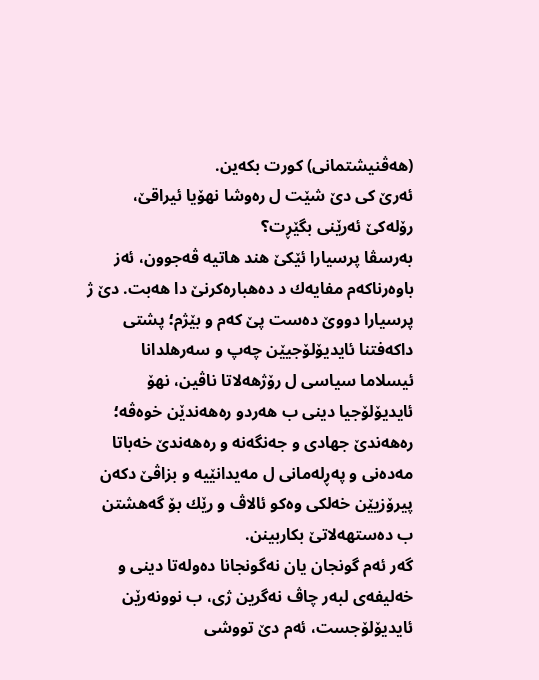(هه‌ڤنیشتمانی) كورت بكه‌ین.
ئه‌رێ كی دێ شێت ل ره‌وشا نهۆیا ئیراقێ، رۆله‌كێ ئه‌رێنی بگێڕت؟
به‌رسڤا پرسیارا ئێكێ هند هاتیه‌ ڤه‌جوون، ئه‌ز باوه‌رناكه‌م مفایه‌ك د ده‌هباره‌كرنێ دا هه‌بت. دێ ژ پرسیارا دووێ ده‌ست پێ كه‌م و بێژم؛ پشتی داكه‌فتنا ئایدیۆلۆجیێن چه‌پ و سه‌رهلدانا ئیسلاما سیاسی ل رۆژهه‌لاتا ناڤین، نهۆ ئایدیۆلۆجیا دینی ب هه‌ردو ره‌هه‌ندێن خوه‌ڤه‌؛ ره‌هه‌ندێ جهادی و جه‌نگه‌نه‌ و ره‌هه‌ندێ خه‌باتا مه‌ده‌نی و په‌ڕله‌مانی ل مه‌یدانێیه‌ و بزاڤێ دكه‌ن پیرۆزیێن خه‌لكی وه‌كو ئالاڤ و رێك بۆ گه‌هشتن ب ده‌ستهه‌لاتێ بكاربینن.
گه‌ر ئه‌م گونجان یان نه‌گونجانا ده‌وله‌تا دینی و خه‌لیفه‌ی لبه‌ر چاڤ نه‌گرین ژی، ب نوونه‌رێن ئایدیۆلۆجست، ئه‌م دێ تووشی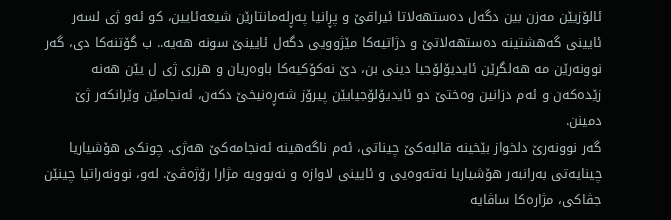ئالۆزیێن مه‌زن بین دگه‌ل ده‌ستهه‌لاتا ئیراقێ و پڕانیا په‌ڕله‌مانتارێن شیعه‌ئایین، كو ئه‌و ژی لسه‌ر ئایینی گه‌هشتینه‌ ده‌ستهه‌لاتێ و دژاتیه‌كا مێژوویی دگه‌ل ئایینێ سونه‌ هه‌یه‌.. ب گۆتنه‌كا دی، گه‌ر نوونه‌رێن مه‌ هه‌لگرێن ئایدیۆلۆجیا دینی بن، دێ نه‌كۆكیه‌كا باوه‌ریان و هزری ژی ل یێن هه‌نه‌ زێده‌كه‌ن و ئه‌م دزانین وه‌ختێ دو ئایدیۆلۆجیایێن پیرۆز شه‌ڕه‌نیخێ دكه‌ن، ئه‌نجامێن وێرانكه‌ر ژێ دمینن.
گه‌ر نوونه‌رێ دلخواز بێخینه‌ قالبه‌كێ چیناتی، ئه‌م ناگه‌هینه‌ ئه‌نجامه‌كێ هه‌ژی. چونكی هۆشیاریا چینایه‌تی به‌رانبه‌ر هۆشیاریا نه‌ته‌وه‌یی و ئایینی لاوازه‌ و نه‌بوویه‌ مژارا رۆژه‌ڤێ. له‌و، نوونه‌راتیا چینێن جڤاكی، مژاره‌كا ساڤایه‌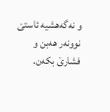و نه‌گه‌هشیه‌ ئاستێ نوونه‌ر هه‌بن و فشارێ بكه‌ن.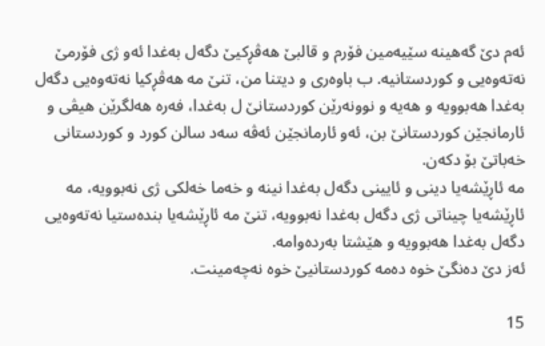ئه‌م دێ گه‌هینه‌ سێیه‌مین فۆرم و قالبێ هه‌ڤڕكیێ دگه‌ل به‌غدا ئه‌و ژی فۆرمێ نه‌ته‌وه‌یی و كوردستانیه‌. ب باوه‌ری و دیتنا من، تنێ مه‌ هه‌ڤڕكیا نه‌ته‌وه‌یی دگه‌ل به‌غدا هه‌بوویه‌ و هه‌یه‌ و نوونه‌رێن كوردستانێ ل به‌غدا، فه‌ره‌ هه‌لگرێن هیڤی و ئارمانجێن كوردستانێ بن، ئه‌و ئارمانجێن ئه‌ڤه‌ سه‌د سالن كورد و كوردستانی خه‌باتێ بۆ دكه‌ن.
مه‌ ئاڕێشه‌یا دینی و ئایینی دگه‌ل به‌غدا نینه‌ و خه‌ما خه‌لكی ژی نه‌بوویه‌، مه‌ ئاڕێشه‌یا چیناتی ژی دگه‌ل به‌غدا نه‌بوویه‌، تنێ مه‌ ئاڕێشه‌یا بنده‌ستیا نه‌ته‌وه‌یی دگه‌ل به‌غدا هه‌بوویه‌ و هێشتا به‌رده‌وامه‌.
ئه‌ز دێ ده‌نگێ خوه‌ ده‌مه‌ كوردستانیێ خوه‌ نه‌چه‌مینت.

15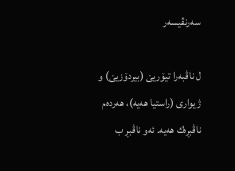سه‌رنڤیسه‌ر

ل ناڤبه‌را تیۆریێ (بیردۆزیێ) و ژیواری (راستیا هه‌یه‌)، هه‌رده‌م ناڤبڕه‌ك هه‌یه‌. ئه‌و ناڤبڕ ب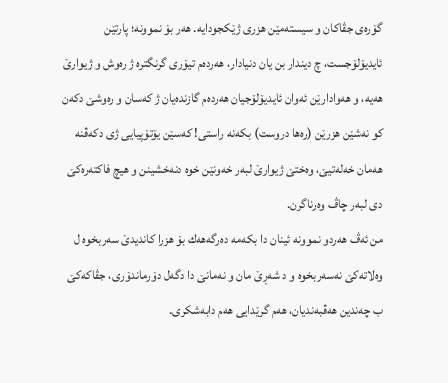گۆره‌ی جڤاكان و سیسته‌مێن هزری ژێكجودایه‌. هه‌ر بۆ نموونه‌؛ پارتێن ئایدیۆلۆجست، چ دیندار بن یان دنیادار، هه‌رده‌م تیۆری گرنگتره‌ ژ ره‌وش و ژیوارێ هه‌یه‌، و هه‌وادارێن ئه‌وان ئایدیۆلۆجیان هه‌رده‌م گازنده‌یان ژ كه‌سان و ره‌وشێ دكه‌ن كو نه‌شێن هزرێن (ره‌ها دروست) بكه‌نه‌ راستی! كه‌سێن یۆتۆپیایی ژی دكه‌ڤنه‌ هه‌مان خه‌له‌تیێ، وه‌ختێ ژیوارێ لبه‌ر خه‌ونێن خوه‌ دنه‌خشینن و هیچ فاكته‌ره‌كێ دی لبه‌ر چاڤ وه‌رناگرن.
من ئه‌ڤ هه‌ردو نموونه‌ ئینان دا بكه‌مه‌ ده‌رگه‌هه‌ك بۆ هزرا كاندیدێ سه‌ربخوه‌ ل وه‌لاته‌كێ نه‌سه‌ربخوه‌ و د شه‌ڕێ مان و نه‌مانێ دا دگه‌ل دۆرماندۆری، جڤاكه‌كێ ب چه‌ندین هه‌ڤبه‌ندیان، هه‌م گرێدایی هه‌م دابه‌شكری.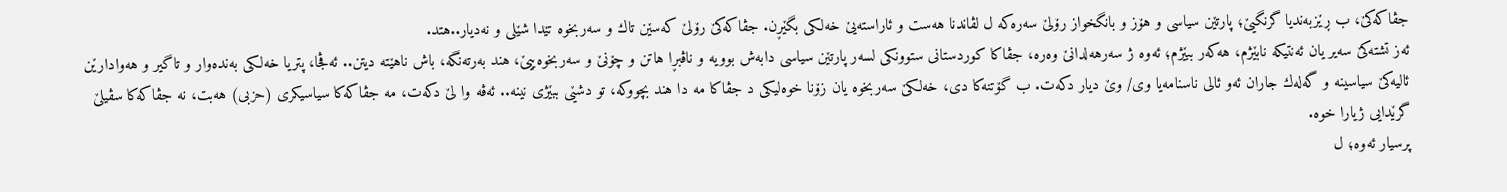جڤاكه‌كێ، ب ڕێزبه‌ندیا گرنگیێ؛ پارتێن سیاسی و هۆز و بانگخواز رۆلێ سه‌ره‌كه‌ ل لڤاندنا هه‌ست و ئاراسته‌یێ خه‌لكی بگێڕن. جڤاكه‌كێ رۆلێ كه‌سێن تاك و سه‌ربخوه‌ تێدا شێلی و نه‌دیار..هتد.
ئه‌ز تشته‌كێ سه‌یر یان ئه‌نتیكه‌ نابێژم، هه‌كه‌ر ببێژم؛ ئه‌وه‌ ژ سه‌رهه‌لدانێ وه‌ره‌، جڤاكا كوردستانی ستوونكی لسه‌ر پارتێن سیاسی دابه‌ش بوویه‌ و ناڤبڕا هاتن و چۆنێ و سه‌ربخوه‌ییێ، هند به‌رته‌نگه‌، باش ناهێته‌ دیتن.. ئه‌ڤجا، پتریا خه‌لكی به‌نده‌وار و تاگیر و هه‌وادارێن ئالیه‌كێ سیاسینه‌ و گه‌له‌ك جاران ئه‌و ئالی ناسنامه‌یا وی/ وێ دیار دكه‌ت. ب گۆتنه‌كا دی، خه‌لكێ سه‌ربخوه‌ یان زۆنا خوه‌لیكی د جڤاكا مه‌ دا هند بچووكه‌، تو دشێی ببێژی نینه‌.. ئه‌ڤه‌ وا لێ دكه‌ت، مه‌ جڤاكه‌كا سیاسیكری (حزبی) هه‌بت، نه‌ جڤاكه‌كا سڤیلێ گرێدایی ژیارا خوه‌.
پرسیار ئه‌وه‌؛ ل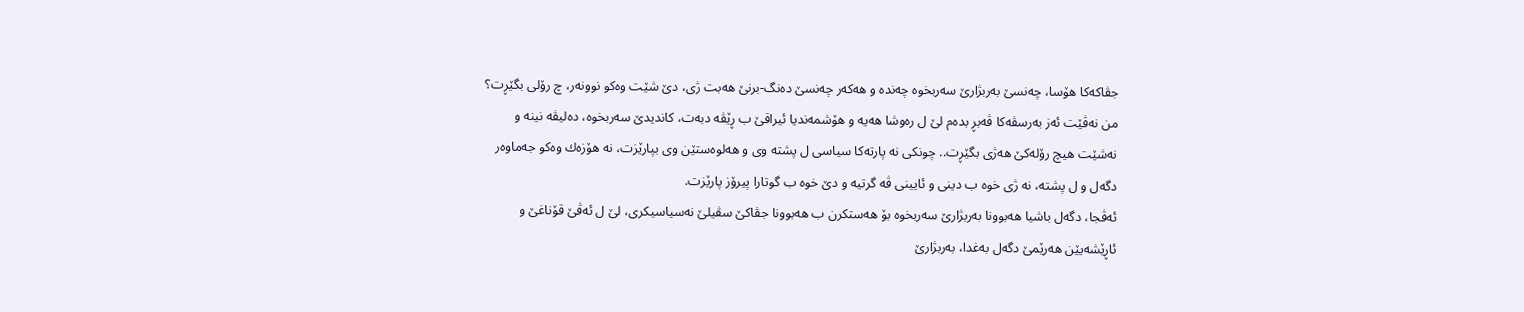جڤاكه‌كا هۆسا، چه‌نسێ به‌ربژارێ سه‌ربخوه‌ چه‌نده‌ و هه‌كه‌ر چه‌نسێ ده‌نگ-برنێ هه‌بت ژی، دێ شێت وه‌كو نوونه‌ر، چ رۆلی بگێڕت؟
من نه‌ڤێت ئه‌ز به‌رسڤه‌كا ڤه‌بڕ بده‌م لێ ل ره‌وشا هه‌یه‌ و هۆشمه‌ندیا ئیراقێ ب ڕێڤه‌ دبه‌ت، كاندیدێ سه‌ربخوه‌، ده‌لیڤه‌ نینه‌ و نه‌شێت هیچ رۆله‌كێ هه‌ژی بگێڕت.. چونكی نه‌ پارته‌كا سیاسی ل پشته‌ وی و هه‌لوه‌ستێن وی بپارێزت، نه‌ هۆزه‌ك وه‌كو جه‌ماوه‌ر دگه‌ل و ل پشته‌، نه‌ ژی خوه‌ ب دینی و ئایینی ڤه‌ گرتیه‌ و دێ خوه‌ ب گوتارا پیرۆز پارێزت.
ئه‌ڤجا، دگه‌ل باشیا هه‌بوونا به‌ربژارێ سه‌ربخوه‌ بۆ هه‌ستكرن ب هه‌بوونا جڤاكێ سڤیلێ نه‌سیاسیكری، لێ ل ئه‌ڤێ قۆناغێ و ئاڕێشه‌یێن هه‌رێمێ دگه‌ل به‌غدا، به‌ربژارێ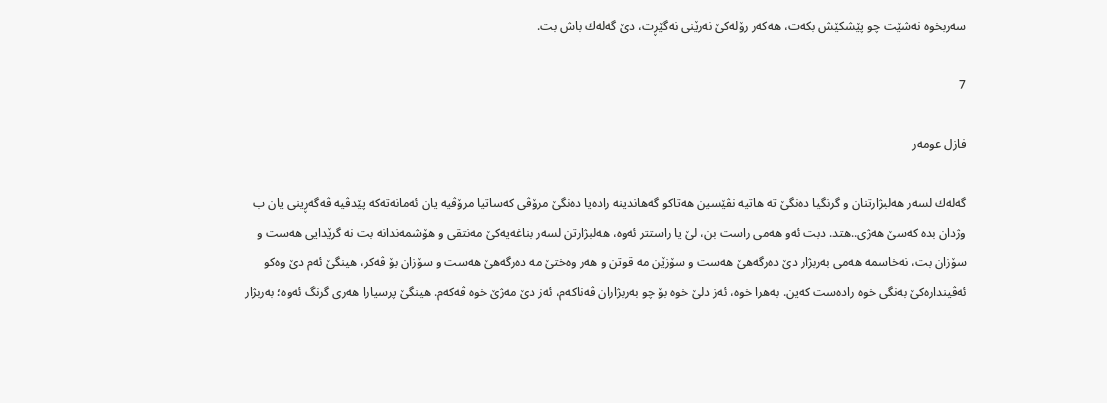سه‌ربخوه‌ نه‌شێت چو پێشكێش بكه‌ت، هه‌كه‌ر رۆله‌كێ نه‌رێنی نه‌گێڕت، دێ گه‌له‌ك باش بت.

7

فازل عومه‌ر

گه‌له‌ك لسه‌ر هه‌لبژارتنان و گرنگیا ده‌نگێ ته‌ هاتیه‌ نڤێسین هه‌تاكو گه‌هاندینه‌ راده‌یا ده‌نگێ مرۆڤی كه‌ساتیا مرۆڤیه‌ یان ئه‌مانه‌ته‌كه‌ پێدڤیه‌ ڤه‌گه‌ڕینی یان ب وژدان بده‌ كه‌سێ هه‌ژی..هتد. دبت ئه‌و هه‌می راست بن، لێ یا راستتر ئه‌وه‌، هه‌لبژارتن لسه‌ر بناغه‌یه‌كێ مه‌نتقی و هۆشمه‌ندانه‌ بت نه‌ گرێدایی هه‌ست و سۆزان بت، نه‌خاسمه‌ هه‌می به‌ربژار دێ ده‌رگه‌هێ هه‌ست و سۆزێن مه‌ قوتن و هه‌ر وه‌ختێ مه‌ ده‌رگه‌هێ هه‌ست و سۆزان بۆ ڤه‌كر، هینگێ ئه‌م دێ وه‌كو ئه‌ڤینداره‌كێ به‌نگی خوه‌ راده‌ست كه‌ین. به‌هرا خوه‌، ئه‌ز دلێ خوه‌ بۆ چو به‌ربژاران ڤه‌ناكه‌م، ئه‌ز دێ مه‌ژێ خوه‌ ڤه‌كه‌م. هینگێ پرسیارا هه‌ری گرنگ ئه‌وه‌؛ به‌ربژار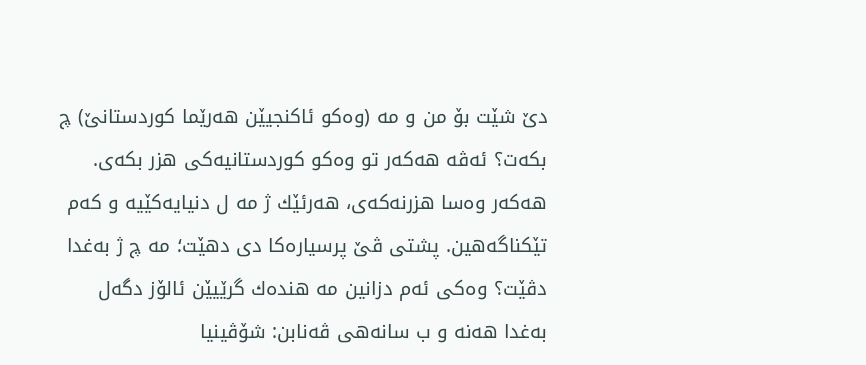دێ شێت بۆ من و مه‌ (وه‌كو ئاكنجیێن هه‌رێما كوردستانێ) چ بكه‌ت؟ ئه‌ڤه‌ هه‌كه‌ر تو وه‌كو كوردستانیه‌كی هزر بكه‌ی. هه‌كه‌ر وه‌سا هزرنه‌كه‌ی، هه‌رئێك ژ مه‌ ل دنیایه‌كێیه‌ و كه‌م تێكناگه‌هین. پشتی ڤێ پرسیاره‌كا دی دهێت؛ مه‌ چ ژ به‌غدا دڤێت؟ وه‌كی ئه‌م دزانین مه‌ هنده‌ك گرێیێن ئالۆز دگه‌ل به‌غدا هه‌نه‌ و ب سانه‌هی ڤه‌نابن: شۆڤینیا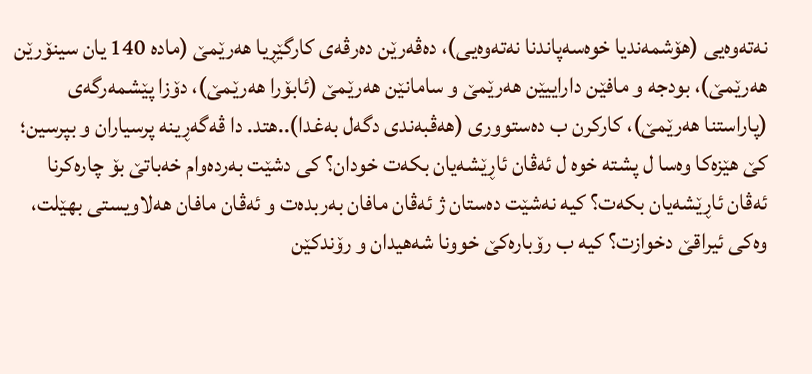نه‌ته‌وه‌یی (هۆشمه‌ندیا خوه‌سه‌پاندنا نه‌ته‌وه‌یی)، ده‌ڤه‌رێن ده‌رڤه‌ی كارگێڕیا هه‌رێمێ (ماده‌ 140 یان سینۆرێن هه‌رێمێ)، بودجه‌ و مافێن داراییێن هه‌رێمێ و سامانێن هه‌رێمێ (ئابۆرا هه‌رێمێ)، دۆزا پێشمه‌رگه‌ی (پاراستنا هه‌رێمێ)، كاركرن ب ده‌ستووری (هه‌ڤبه‌ندی دگه‌ل به‌غدا)..هتد. دا ڤه‌گه‌ڕینه‌ پرسیاران و بپرسین؛ كێ هێزه‌كا وه‌سا ل پشته‌ خوه‌ ل ئه‌ڤان ئاڕێشه‌یان بكه‌ت خودان؟ كی دشێت به‌رده‌وام خه‌باتێ بۆ چاره‌كرنا ئه‌ڤان ئاڕێشه‌یان بكه‌ت؟ كیه‌ نه‌شێت ده‌ستان ژ ئه‌ڤان مافان به‌ربده‌ت و ئه‌ڤان مافان هه‌لاویستی بهێلت، وه‌كی ئیراقێ دخوازت؟ كیه‌ ب رۆباره‌كێ خوونا شه‌هیدان و رۆندكێن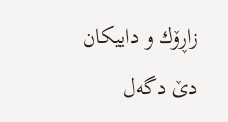زاڕۆك و داییكان دێ دگه‌ل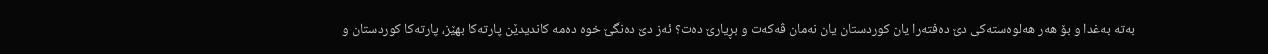به‌ته‌ به‌غدا و بۆ هه‌ر هه‌لوه‌سته‌كی دێ ده‌فته‌را یان كوردستان یان نه‌مان ڤه‌كه‌ت و بڕیارێ ده‌ت؟ ئه‌ز دێ ده‌نگێ خوه‌ ده‌مه‌ كاندیدێن پارته‌كا بهێز، پارته‌كا كوردستان و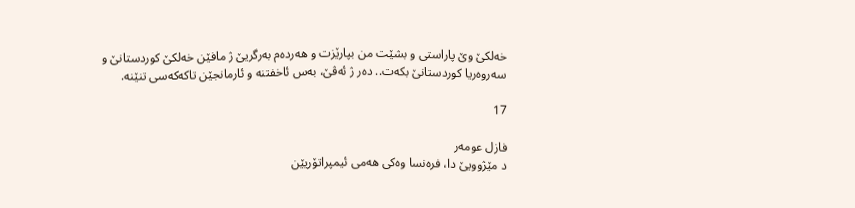خه‌لكێ وێ پاراستی و بشێت من بپارێزت و هه‌رده‌م به‌رگریێ ژ مافێن خه‌لكێ كوردستانێ و سه‌روه‌ریا كوردستانێ بكه‌ت.. ده‌ر ژ ئه‌ڤێ، به‌س ئاخفتنه‌ و ئارمانجێن تاكه‌كه‌سی تنێنه‌.

17

فازل عومه‌ر
د مێژوویێ دا، فره‌نسا وه‌كی هه‌می ئیمپراتۆریێن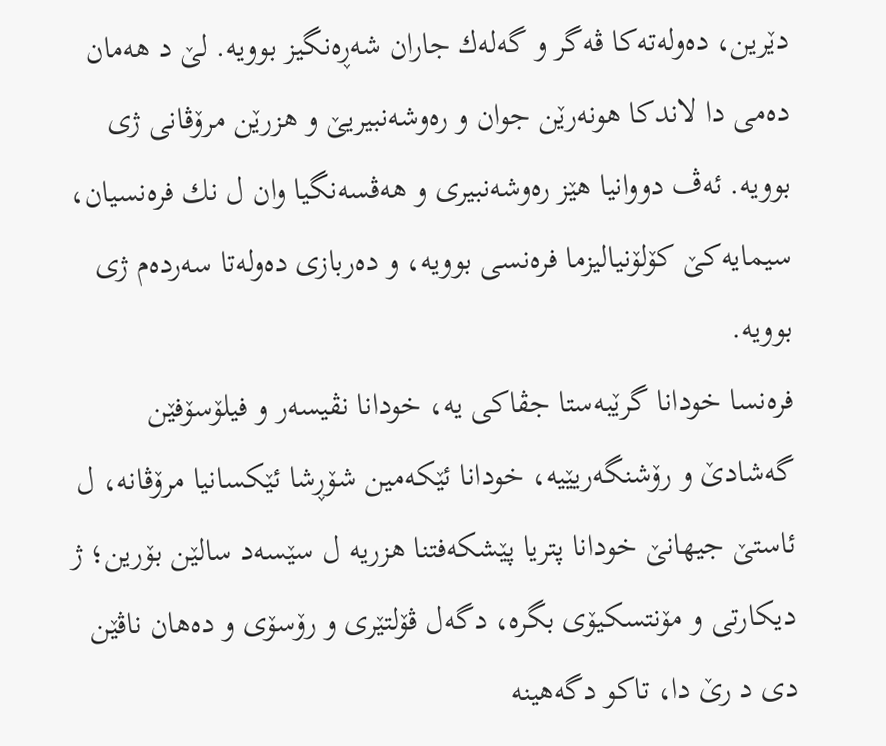دێرین، ده‌وله‌ته‌كا ڤه‌گر و گه‌له‌ك جاران شه‌ڕه‌نگیز بوویه‌. لێ د هه‌مان ده‌می دا لاندكا هونه‌رێن جوان و ره‌وشه‌نبیریێ و هزرێن مرۆڤانی ژی بوویه‌. ئه‌ڤ دووانیا هێز ره‌وشه‌نبیری و هه‌ڤسه‌نگیا وان ل نك فره‌نسیان، سیمایه‌كێ كۆلۆنیالیزما فره‌نسی بوویه‌، و ده‌ربازی ده‌وله‌تا سه‌رده‌م ژی بوویه‌.
فره‌نسا خودانا گرێبه‌ستا جڤاكى یه‌، خودانا نڤیسه‌ر و فیلۆسۆفێن گه‌شادێ و رۆشنگه‌ریێیه‌، خودانا ئێكه‌مین شۆڕشا ئێكسانیا مرۆڤانه‌، ل ئاستێ جیهانێ خودانا پتریا پێشكه‌فتنا هزریه‌ ل سێسه‌د سالێن بۆرین؛ ژ دیكارتی و مۆنتسكیۆی بگره‌، دگه‌ل ڤۆلتێری و رۆسۆی و ده‌هان ناڤێن دی د رێ دا، تاكو دگه‌هینه‌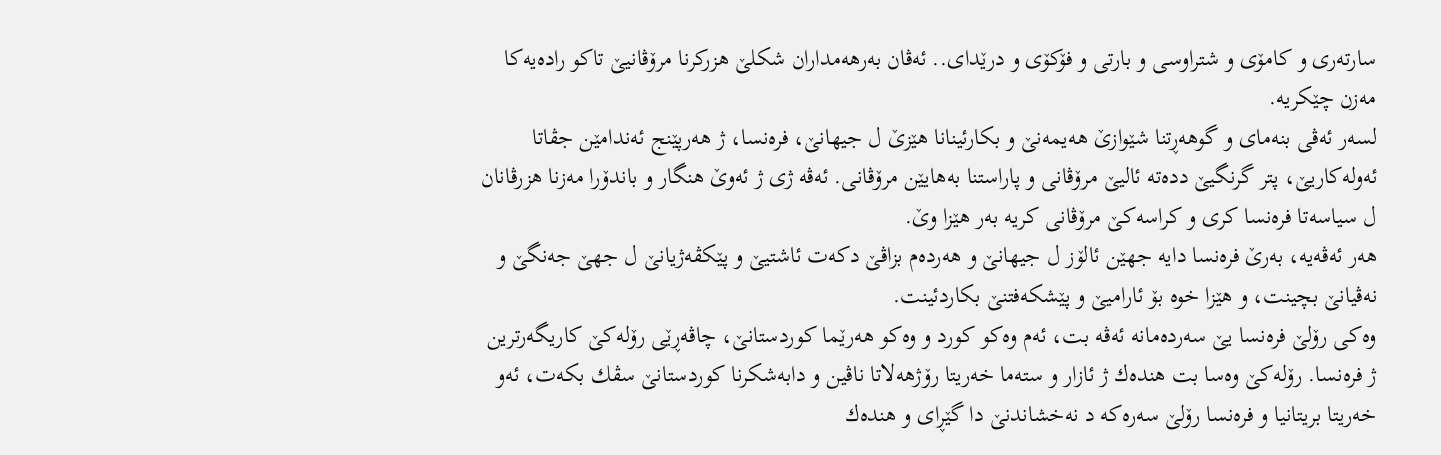سارته‌ری و كامۆی و شتراوسی و بارتی و فۆكۆی و درێدای.. ئه‌ڤان به‌رهه‌مداران شكلێ هزركرنا مرۆڤانیێ تاكو راده‌یه‌كا مه‌زن چێكریه‌.
لسه‌ر ئه‌ڤی بنه‌مای و گوهه‌ڕتنا شێوازێ هه‌یمه‌نێ و بكارئینانا هێزێ ل جیهانێ، فره‌نسا، ژ هه‌رپێنج ئه‌ندامێن جڤاتا ئه‌وله‌كاریێ، پتر گرنگیێ دده‌ته‌ ئالیێ مرۆڤانی و پاراستنا به‌هایێن مرۆڤانی. ئه‌ڤه‌ ژی ژ ئه‌وێ هنگار و باندۆرا مه‌زنا هزرڤانان ل سیاسه‌تا فره‌نسا كری و كراسه‌كێ مرۆڤانی كریه‌ به‌ر هێزا وێ.
هه‌ر ئه‌ڤه‌یه‌، به‌رێ فره‌نسا دایه‌ جهێن ئالۆز ل جیهانێ و هه‌رده‌م بزاڤێ دكه‌ت ئاشتیێ و پێكڤه‌ژیانێ ل جهێ جه‌نگێ و نه‌ڤیانێ بچینت، و هێزا خوه‌ بۆ ئارامیێ و پێشكه‌فتنێ بكاردئینت.
وه‌كی رۆلێ فره‌نسا یێ سه‌رده‌مانه‌ ئه‌ڤه‌ بت، ئه‌م وه‌كو كورد و وه‌كو هه‌رێما كوردستانێ، چاڤه‌ڕێی رۆله‌كێ كاریگه‌رترین ژ فره‌نسا. رۆله‌كێ وه‌سا بت هنده‌ك ژ ئازار و سته‌ما خه‌ریتا رۆژهه‌لاتا ناڤین و دابه‌شكرنا كوردستانێ سڤك بكه‌ت، ئه‌و خه‌ریتا بریتانیا و فره‌نسا رۆلێ سه‌ره‌كه‌ د نه‌خشاندنێ دا گێڕای و هنده‌ك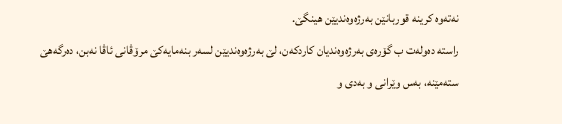نه‌ته‌وه‌ كرینه‌ قوربانێن به‌رژه‌وه‌ندیێن هینگێ.
راسته‌ ده‌وله‌ت ب گۆره‌ی به‌رژه‌وه‌ندیان كاردكه‌ن، لێ به‌رژه‌وه‌ندیێن لسه‌ر بنه‌مایه‌كێ مرۆڤانی ئاڤا نه‌بن، ده‌رگه‌هێ سته‌مێنه‌، به‌س وێرانی و به‌دی و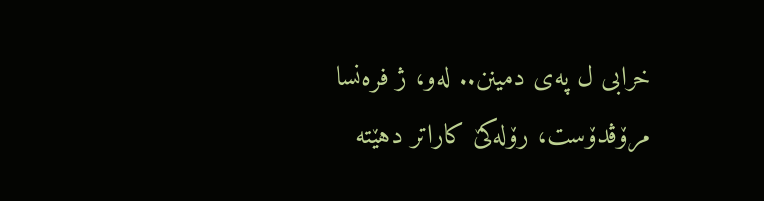خرابی ل په‌ی دمینن.. له‌و، ژ فره‌نسا مرۆڤدۆست، رۆله‌كێ كاراتر دهێته‌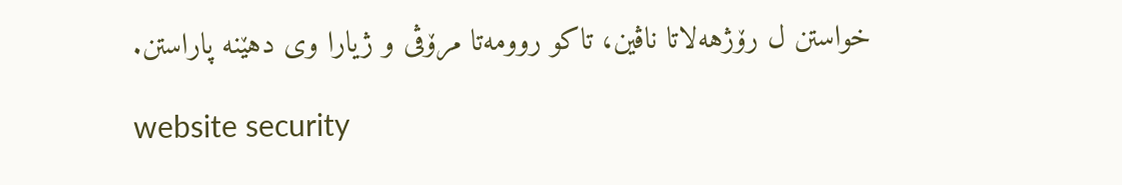خواستن ل رۆژهه‌لاتا ناڤین، تاكو روومه‌تا مرۆڤی و ژیارا وی دهێنه‌ پاراستن.

website security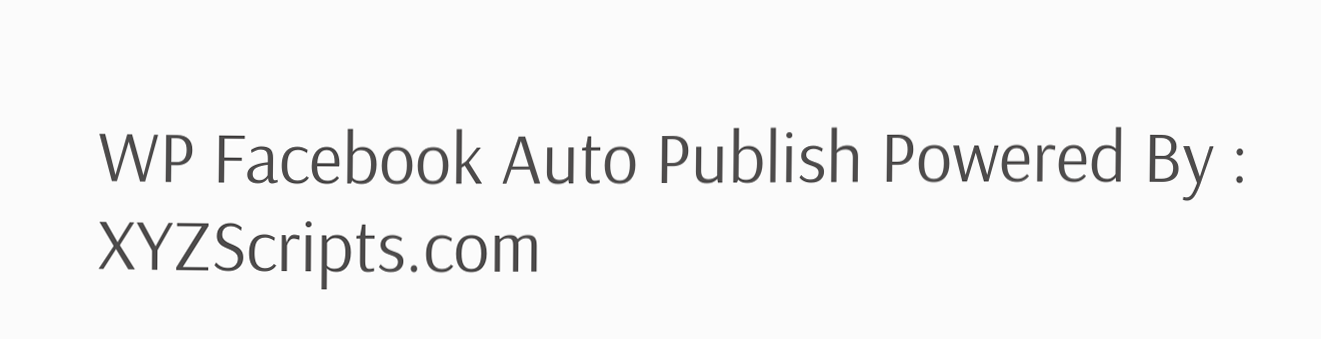WP Facebook Auto Publish Powered By : XYZScripts.com